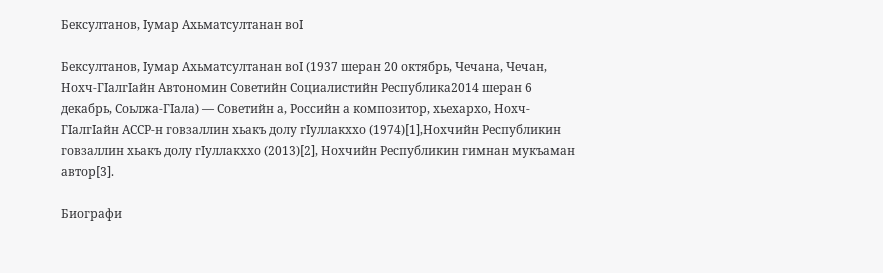Бексултанов, Ӏумар Ахьматсултанан воӀ

Бексултанов, Ӏумар Ахьматсултанан воӀ (1937 шеран 20 октябрь, Чечана, Чечан, Нохч-ГӀалгӀайн Автономин Советийн Социалистийн Республика2014 шеран 6 декабрь, Соьлжа-ГӀала) — Советийн а, Российн а композитор, хьехархо, Нохч-ГӀалгӀайн АССР-н говзаллин хьакъ долу гӀуллакххо (1974)[1],Нохчийн Республикин говзаллин хьакъ долу гӀуллакххо (2013)[2], Нохчийн Республикин гимнан мукъаман автор[3].

Биографи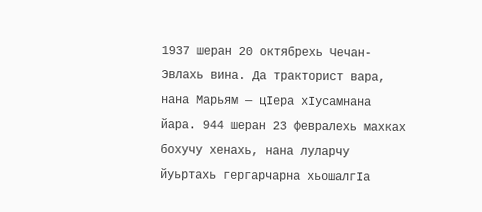1937 шеран 20 октябрехь Чечан-Эвлахь вина. Да тракторист вара, нана Марьям — цӀера хӀусамнана йара. 944 шеран 23 февралехь махках бохучу хенахь, нана луларчу йуьртахь гергарчарна хьошалгӀа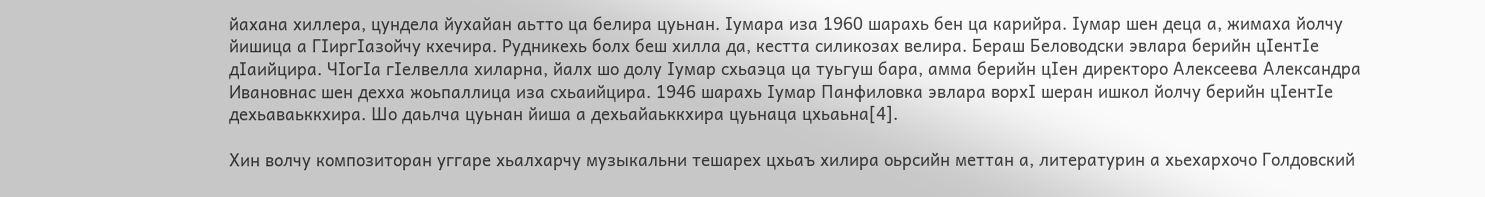йахана хиллера, цундела йухайан аьтто ца белира цуьнан. Ӏумара иза 1960 шарахь бен ца карийра. Ӏумар шен деца а, жимаха йолчу йишица а ГӀиргӀазойчу кхечира. Рудникехь болх беш хилла да, кестта силикозах велира. Бераш Беловодски эвлара берийн цӀентӀе дӀаийцира. ЧӀогӀа гӀелвелла хиларна, йалх шо долу Ӏумар схьаэца ца туьгуш бара, амма берийн цӀен директоро Алексеева Александра Ивановнас шен дехха жоьпаллица иза схьаийцира. 1946 шарахь Ӏумар Панфиловка эвлара ворхӀ шеран ишкол йолчу берийн цӀентӀе дехьаваьккхира. Шо даьлча цуьнан йиша а дехьайаьккхира цуьнаца цхьаьна[4].

Хин волчу композиторан уггаре хьалхарчу музыкальни тешарех цхьаъ хилира оьрсийн меттан а, литературин а хьехархочо Голдовский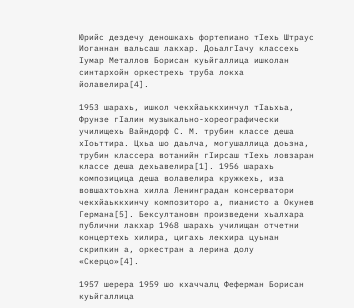Юрийс дездечу деношкахь фортепиано тӀехь Штраус Иоганнан вальсаш лакхар. ДоьалгӀачу классехь Ӏумар Металлов Борисан куьйгаллица ишколан синтархойн оркестрехь труба локха йолавелира[4].

1953 шарахь, ишкол чекхйаьккхинчул тӀаьхьа, Фрунзе гӀалин музыкально-хореографически училищехь Вайндорф С. М. трубин классе деша хӀоьттира. Цхьа шо даьлча, могушаллица доьзна, трубин классера вотанийн гӀирсаш тӀехь ловзаран классе деша дехьавелира[1]. 1956 шарахь композицица деша волавелира кружкехь, иза вовшахтоьхна хилла Ленинградан консерватори чекхйаьккхинчу композиторо а, пианисто а Окунев Германа[5]. Бексултановн произведени хьалхара публични лакхар 1968 шарахь училищан отчетни концертехь хилира, цигахь лекхира цуьнан скрипкин а, оркестран а лерина долу «Скерцо»[4].

1957 шерера 1959 шо кхаччалц Феферман Борисан куьйгаллица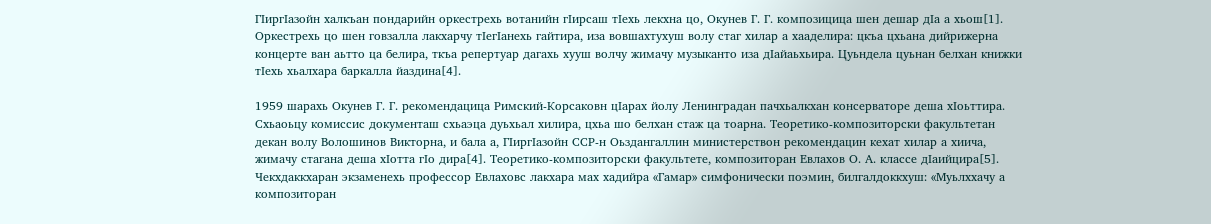ГӀиргӀазойн халкъан пондарийн оркестрехь вотанийн гӀирсаш тӀехь лекхна цо, Окунев Г. Г. композицица шен дешар дӀа а хьош[1]. Оркестрехь цо шен говзалла лакхарчу тӀегӀанехь гайтира, иза вовшахтухуш волу стаг хилар а хааделира: цкъа цхьана дийрижерна концерте ван аьтто ца белира, ткъа репертуар дагахь хууш волчу жимачу музыканто иза дӀайаьхьира. Цуьндела цуьнан белхан книжки тӀехь хьалхара баркалла йаздина[4].

1959 шарахь Окунев Г. Г. рекомендацица Римский-Корсаковн цӀарах йолу Ленинградан пачхьалкхан консерваторе деша хӀоьттира. Схьаоьцу комиссис документаш схьаэца дуьхьал хилира, цхьа шо белхан стаж ца тоарна. Теоретико-композиторски факультетан декан волу Волошинов Викторна, и бала а, ГӀиргӀазойн ССР-н Оьздангаллин министерствон рекомендацин кехат хилар а хиича, жимачу стагана деша хӀотта гӀо дира[4]. Теоретико-композиторски факультете, композиторан Евлахов О. А. классе дӀаийцира[5]. Чекхдаккхаран экзаменехь профессор Евлаховс лакхара мах хадийра «Гамар» симфонически поэмин, билгалдоккхуш: «Муьлххачу а композиторан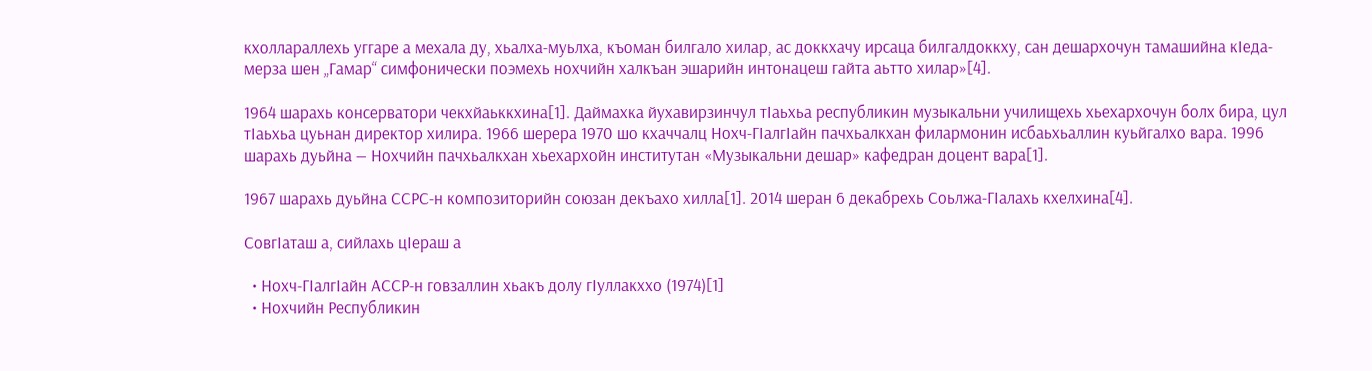кхоллараллехь уггаре а мехала ду, хьалха-муьлха, къоман билгало хилар, ас доккхачу ирсаца билгалдоккху, сан дешархочун тамашийна кӀеда-мерза шен „Гамар“ симфонически поэмехь нохчийн халкъан эшарийн интонацеш гайта аьтто хилар»[4].

1964 шарахь консерватори чекхйаьккхина[1]. Даймахка йухавирзинчул тӀаьхьа республикин музыкальни училищехь хьехархочун болх бира, цул тӀаьхьа цуьнан директор хилира. 1966 шерера 1970 шо кхаччалц Нохч-ГӀалгӀайн пачхьалкхан филармонин исбаьхьаллин куьйгалхо вара. 1996 шарахь дуьйна — Нохчийн пачхьалкхан хьехархойн институтан «Музыкальни дешар» кафедран доцент вара[1].

1967 шарахь дуьйна ССРС-н композиторийн союзан декъахо хилла[1]. 2014 шеран 6 декабрехь Соьлжа-ГӀалахь кхелхина[4].

СовгӀаташ а, сийлахь цӀераш а

  • Нохч-ГӀалгӀайн АССР-н говзаллин хьакъ долу гӀуллакххо (1974)[1]
  • Нохчийн Республикин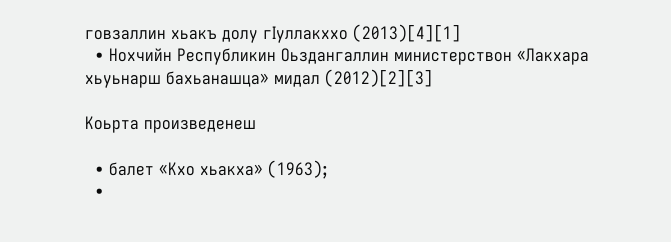говзаллин хьакъ долу гӀуллакххо (2013)[4][1]
  • Нохчийн Республикин Оьздангаллин министерствон «Лакхара хьуьнарш бахьанашца» мидал (2012)[2][3]

Коьрта произведенеш

  • балет «Кхо хьакха» (1963);
  •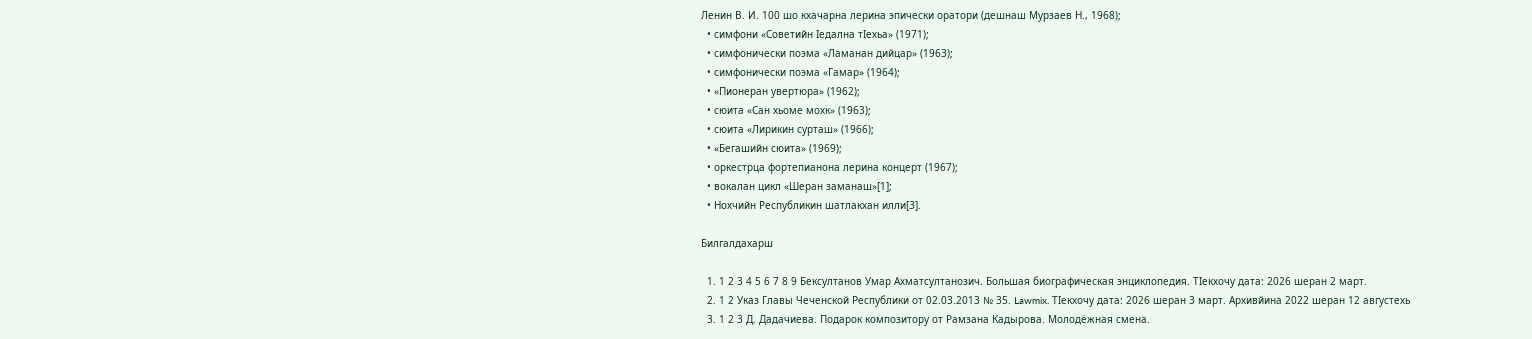Ленин В. И. 100 шо кхачарна лерина эпически оратори (дешнаш Мурзаев Н., 1968);
  • симфони «Советийн Ӏедална тӀехьа» (1971);
  • симфонически поэма «Ламанан дийцар» (1963);
  • симфонически поэма «Гамар» (1964);
  • «Пионеран увертюра» (1962);
  • сюита «Сан хьоме мохк» (1963);
  • сюита «Лирикин сурташ» (1966);
  • «Бегашийн сюита» (1969);
  • оркестрца фортепианона лерина концерт (1967);
  • вокалан цикл «Шеран заманаш»[1];
  • Нохчийн Республикин шатлакхан илли[3].

Билгалдахарш

  1. 1 2 3 4 5 6 7 8 9 Бексултанов Умар Ахматсултанозич. Большая биографическая энциклопедия. ТӀекхочу дата: 2026 шеран 2 март.
  2. 1 2 Указ Главы Чеченской Республики от 02.03.2013 № 35. Lawmix. ТӀекхочу дата: 2026 шеран 3 март. Архивйина 2022 шеран 12 августехь
  3. 1 2 3 Д. Дадачиева. Подарок композитору от Рамзана Кадырова. Молодёжная смена.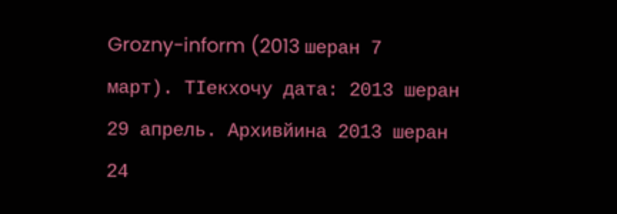Grozny-inform (2013 шеран 7 март). ТӀекхочу дата: 2013 шеран 29 апрель. Архивйина 2013 шеран 24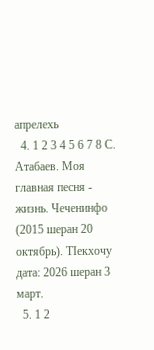апрелехь
  4. 1 2 3 4 5 6 7 8 С. Атабаев. Моя главная песня - жизнь. Чеченинфо (2015 шеран 20 октябрь). ТӀекхочу дата: 2026 шеран 3 март.
  5. 1 2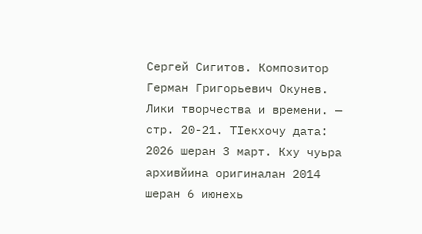Сергей Сигитов. Композитор Герман Григорьевич Окунев. Лики творчества и времени. — стр. 20-21. ТӀекхочу дата: 2026 шеран 3 март. Кху чуьра архивйина оригиналан 2014 шеран 6 июнехь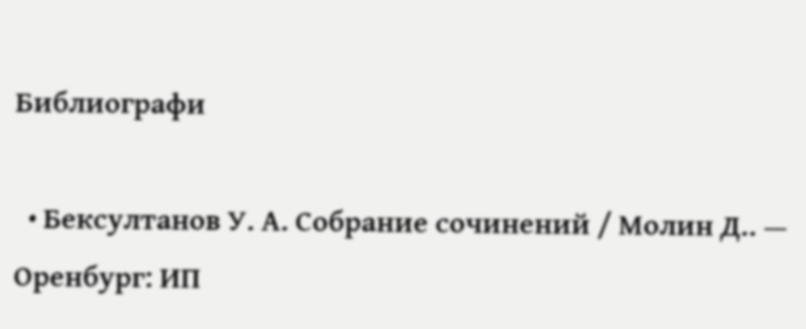Библиографи

  • Бексултанов У. А. Собрание сочинений / Молин Д.. — Оренбург: ИП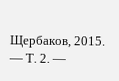Щербаков, 2015. — Т. 2. —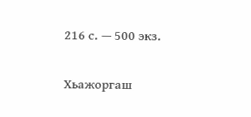216 с. — 500 экз.

Хьажоргаш